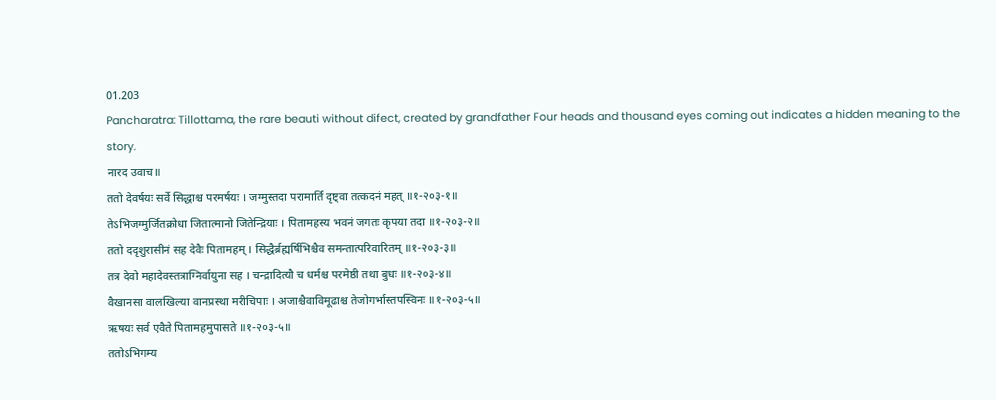01.203
Pancharatra: Tillottama, the rare beauti without difect, created by grandfather Four heads and thousand eyes coming out indicates a hidden meaning to the story.
नारद उवाच॥
ततो देवर्षयः सर्वे सिद्धाश्च परमर्षयः । जग्मुस्तदा परामार्तिं दृष्ट्वा तत्कदनं महत् ॥१-२०३-१॥
तेऽभिजग्मुर्जितक्रोधा जितात्मानो जितेन्द्रियाः । पितामहस्य भवनं जगतः कृपया तदा ॥१-२०३-२॥
ततो ददृशुरासीनं सह देवैः पितामहम् । सिद्धैर्ब्रह्मर्षिभिश्चैव समन्तात्परिवारितम् ॥१-२०३-३॥
तत्र देवो महादेवस्तत्राग्निर्वायुना सह । चन्द्रादित्यौ च धर्मश्च परमेष्ठी तथा बुधः ॥१-२०३-४॥
वैखानसा वालखिल्या वानप्रस्था मरीचिपाः । अजाश्चैवाविमूढाश्च तेजोगर्भास्तपस्विनः ॥१-२०३-५॥
ऋषयः सर्व एवैते पितामहमुपासते ॥१-२०३-५॥
ततोऽभिगम्य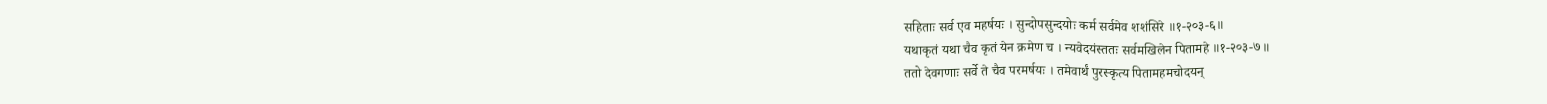सहिताः सर्व एव महर्षयः । सुन्दोपसुन्दयोः कर्म सर्वमेव शशंसिरे ॥१-२०३-६॥
यथाकृतं यथा चैव कृतं येन क्रमेण च । न्यवेदयंस्ततः सर्वमखिलेन पितामहे ॥१-२०३-७॥
ततो देवगणाः सर्वे ते चैव परमर्षयः । तमेवार्थं पुरस्कृत्य पितामहमचोदयन्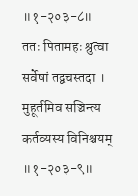॥१-२०३-८॥
ततः पितामहः श्रुत्वा सर्वेषां तद्वचस्तदा । मुहूर्तमिव सञ्चिन्त्य कर्तव्यस्य विनिश्चयम् ॥१-२०३-९॥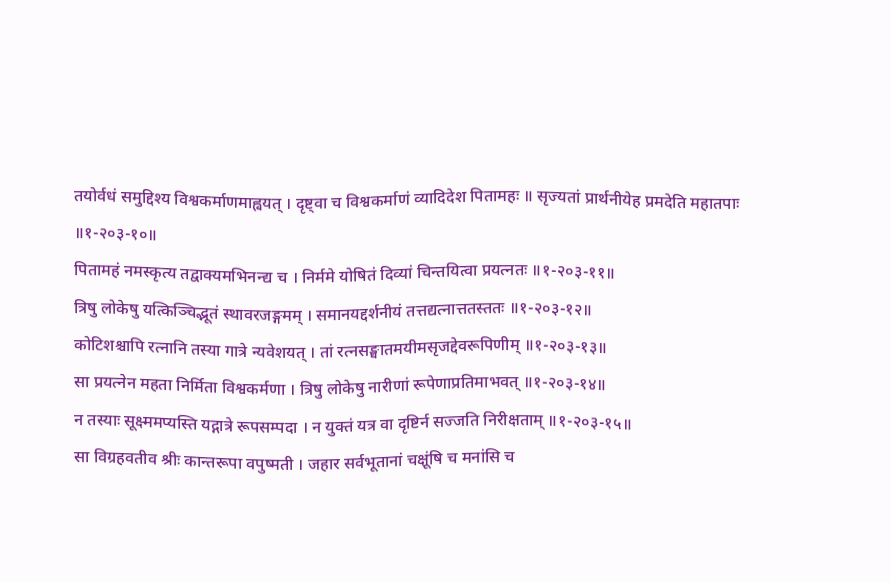तयोर्वधं समुद्दिश्य विश्वकर्माणमाह्वयत् । दृष्ट्वा च विश्वकर्माणं व्यादिदेश पितामहः ॥ सृज्यतां प्रार्थनीयेह प्रमदेति महातपाः ॥१-२०३-१०॥
पितामहं नमस्कृत्य तद्वाक्यमभिनन्द्य च । निर्ममे योषितं दिव्यां चिन्तयित्वा प्रयत्नतः ॥१-२०३-११॥
त्रिषु लोकेषु यत्किञ्चिद्भूतं स्थावरजङ्गमम् । समानयद्दर्शनीयं तत्तद्यत्नात्ततस्ततः ॥१-२०३-१२॥
कोटिशश्चापि रत्नानि तस्या गात्रे न्यवेशयत् । तां रत्नसङ्घातमयीमसृजद्देवरूपिणीम् ॥१-२०३-१३॥
सा प्रयत्नेन महता निर्मिता विश्वकर्मणा । त्रिषु लोकेषु नारीणां रूपेणाप्रतिमाभवत् ॥१-२०३-१४॥
न तस्याः सूक्ष्ममप्यस्ति यद्गात्रे रूपसम्पदा । न युक्तं यत्र वा दृष्टिर्न सज्जति निरीक्षताम् ॥१-२०३-१५॥
सा विग्रहवतीव श्रीः कान्तरूपा वपुष्मती । जहार सर्वभूतानां चक्षूंषि च मनांसि च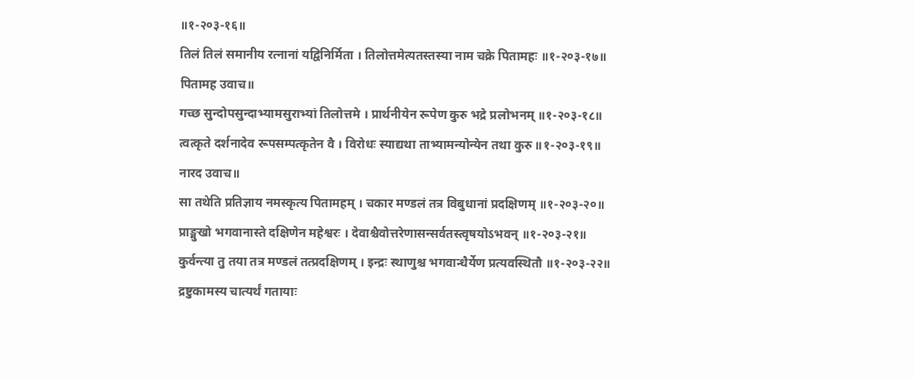॥१-२०३-१६॥
तिलं तिलं समानीय रत्नानां यद्विनिर्मिता । तिलोत्तमेत्यतस्तस्या नाम चक्रे पितामहः ॥१-२०३-१७॥
पितामह उवाच॥
गच्छ सुन्दोपसुन्दाभ्यामसुराभ्यां तिलोत्तमे । प्रार्थनीयेन रूपेण कुरु भद्रे प्रलोभनम् ॥१-२०३-१८॥
त्वत्कृते दर्शनादेव रूपसम्पत्कृतेन वै । विरोधः स्याद्यथा ताभ्यामन्योन्येन तथा कुरु ॥१-२०३-१९॥
नारद उवाच॥
सा तथेति प्रतिज्ञाय नमस्कृत्य पितामहम् । चकार मण्डलं तत्र विबुधानां प्रदक्षिणम् ॥१-२०३-२०॥
प्राङ्मुखो भगवानास्ते दक्षिणेन महेश्वरः । देवाश्चैवोत्तरेणासन्सर्वतस्त्वृषयोऽभवन् ॥१-२०३-२१॥
कुर्वन्त्या तु तया तत्र मण्डलं तत्प्रदक्षिणम् । इन्द्रः स्थाणुश्च भगवान्धैर्येण प्रत्यवस्थितौ ॥१-२०३-२२॥
द्रष्टुकामस्य चात्यर्थं गतायाः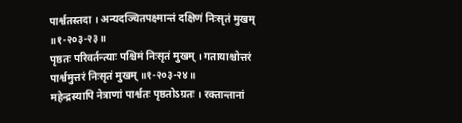पार्श्वतस्तदा । अन्यदञ्चितपक्ष्मान्तं दक्षिणं निःसृतं मुखम् ॥१-२०३-२३॥
पृष्ठतः परिवर्तन्त्याः पश्चिमं निःसृतं मुखम् । गतायाश्चोत्तरं पार्श्वमुत्तरं निःसृतं मुखम् ॥१-२०३-२४॥
महेन्द्रस्यापि नेत्राणां पार्श्वतः पृष्ठतोऽग्रतः । रक्तान्तानां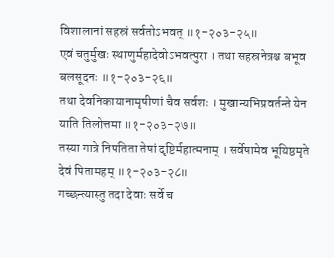विशालानां सहस्रं सर्वतोऽभवत् ॥१-२०३-२५॥
एवं चतुर्मुखः स्थाणुर्महादेवोऽभवत्पुरा । तथा सहस्रनेत्रश्च बभूव बलसूदनः ॥१-२०३-२६॥
तथा देवनिकायानामृषीणां चैव सर्वशः । मुखान्यभिप्रवर्तन्ते येन याति तिलोत्तमा ॥१-२०३-२७॥
तस्या गात्रे निपतिता तेषां दृष्टिर्महात्मनाम् । सर्वेषामेव भूयिष्ठमृते देवं पितामहम् ॥१-२०३-२८॥
गच्छन्त्यास्तु तदा देवाः सर्वे च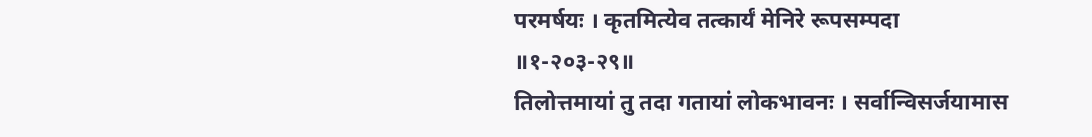परमर्षयः । कृतमित्येव तत्कार्यं मेनिरे रूपसम्पदा ॥१-२०३-२९॥
तिलोत्तमायां तु तदा गतायां लोकभावनः । सर्वान्विसर्जयामास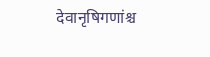देवानृषिगणांश्च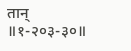तान् ॥१-२०३-३०॥